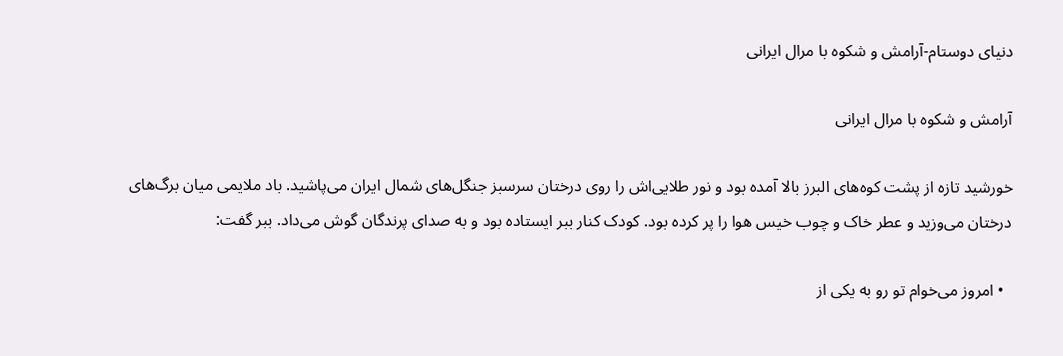دنیای دوستام-آرامش و شکوه با مرال ایرانی

آرامش و شکوه با مرال ایرانی

خورشید تازه از پشت کوه‌های البرز بالا آمده بود و نور طلایی‌اش را روی درختان سرسبز جنگل‌های شمال ایران می‌پاشید. باد ملایمی میان برگ‌های درختان می‌وزید و عطر خاک و چوب خیس هوا را پر کرده بود. کودک کنار ببر ایستاده بود و به صدای پرندگان گوش می‌داد. ببر گفت:

  • امروز می‌خوام تو رو به یکی از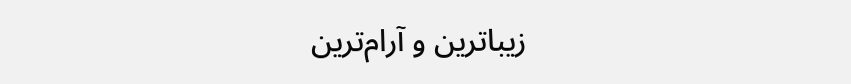زیباترین و آرام‌ترین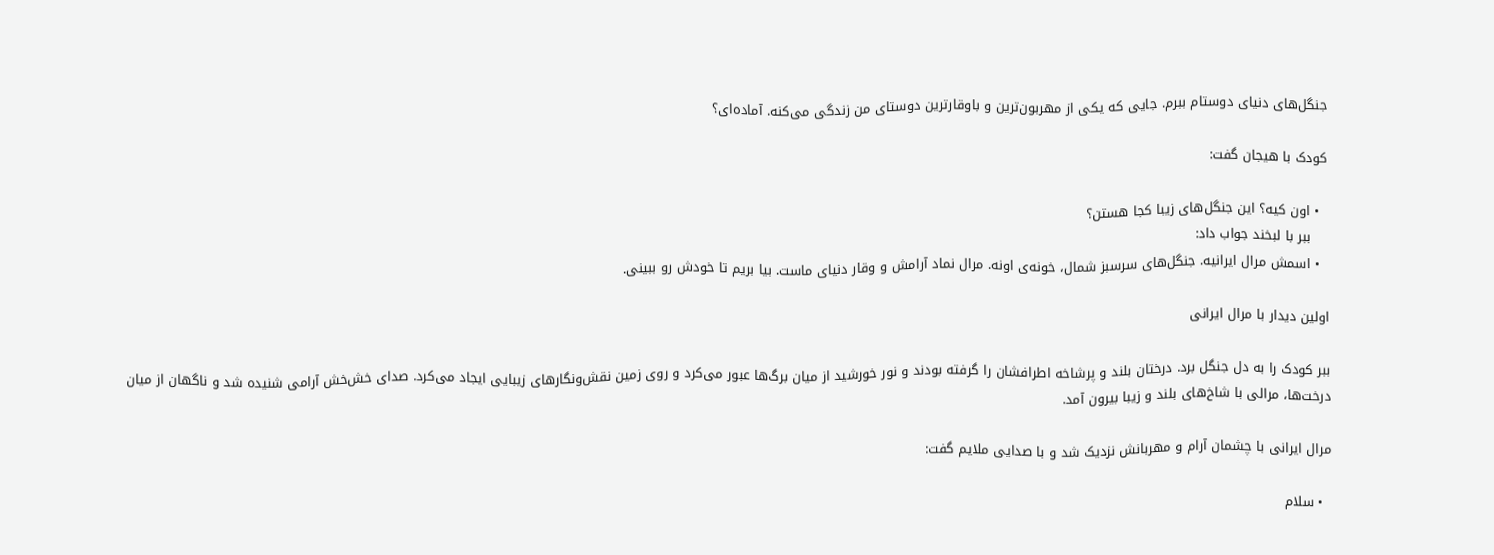جنگل‌های دنیای دوستام ببرم. جایی که یکی از مهربون‌ترین و باوقارترین دوستای من زندگی می‌کنه. آماده‌ای؟

کودک با هیجان گفت:

  • اون کیه؟ این جنگل‌های زیبا کجا هستن؟
    ببر با لبخند جواب داد:
  • اسمش مرال ایرانیه. جنگل‌های سرسبز شمال، خونه‌ی اونه. مرال نماد آرامش و وقار دنیای ماست. بیا بریم تا خودش رو ببینی.

اولین دیدار با مرال ایرانی

ببر کودک را به دل جنگل برد. درختان بلند و پرشاخه اطرافشان را گرفته بودند و نور خورشید از میان برگ‌ها عبور می‌کرد و روی زمین نقش‌ونگارهای زیبایی ایجاد می‌کرد. صدای خش‌خش آرامی شنیده شد و ناگهان از میان درخت‌ها، مرالی با شاخ‌های بلند و زیبا بیرون آمد.

مرال ایرانی با چشمان آرام و مهربانش نزدیک شد و با صدایی ملایم گفت:

  • سلام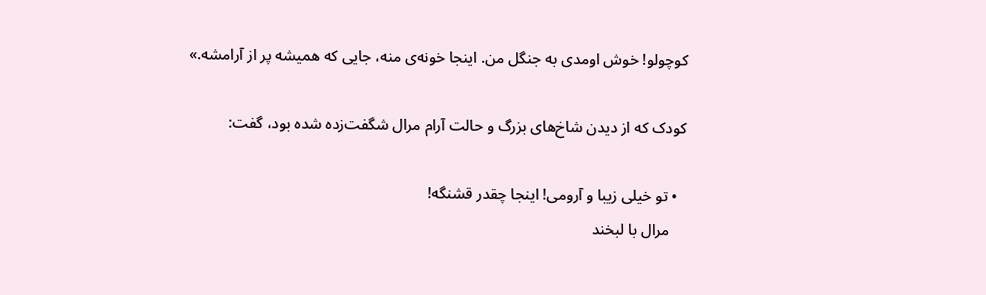کوچولو! خوش اومدی به جنگل من. اینجا خونه‌ی منه، جایی که همیشه پر از آرامشه.»

کودک که از دیدن شاخ‌های بزرگ و حالت آرام مرال شگفت‌زده شده بود، گفت:

  • تو خیلی زیبا و آرومی! اینجا چقدر قشنگه!
    مرال با لبخند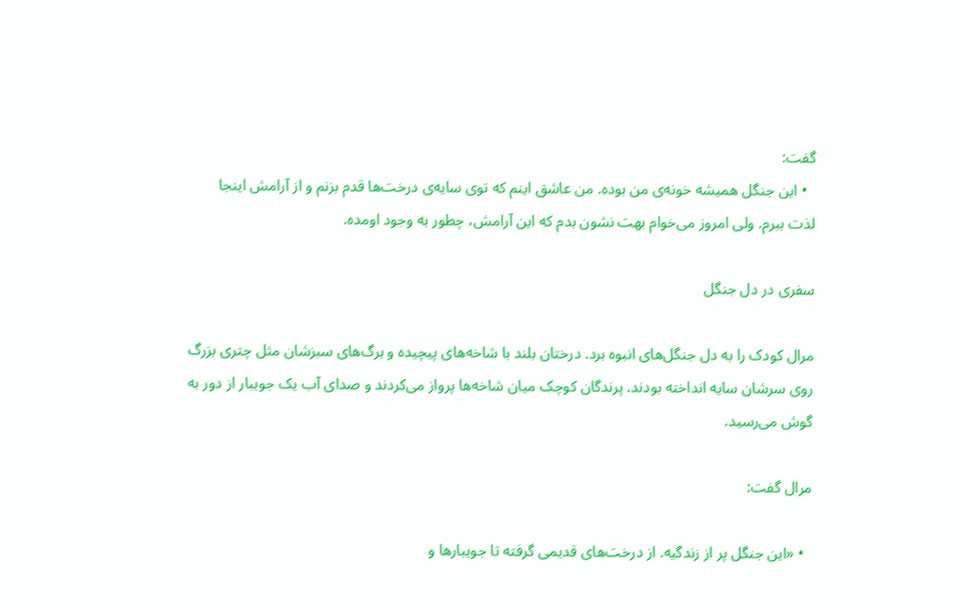گفت:
  • این جنگل همیشه خونه‌ی من بوده. من عاشق اینم که توی سایه‌ی درخت‌ها قدم بزنم و از آرامش اینجا لذت ببرم. ولی امروز می‌خوام بهت نشون بدم که این آرامش، چطور به وجود اومده.

سفری در دل جنگل

مرال کودک را به دل جنگل‌های انبوه برد. درختان بلند با شاخه‌های پیچیده و برگ‌های سبزشان مثل چتری بزرگ روی سرشان سایه انداخته بودند. پرندگان کوچک میان شاخه‌ها پرواز می‌کردند و صدای آب یک جویبار از دور به گوش می‌رسید.

مرال گفت:

  • «این جنگل پر از زندگیه. از درخت‌های قدیمی گرفته تا جویبارها و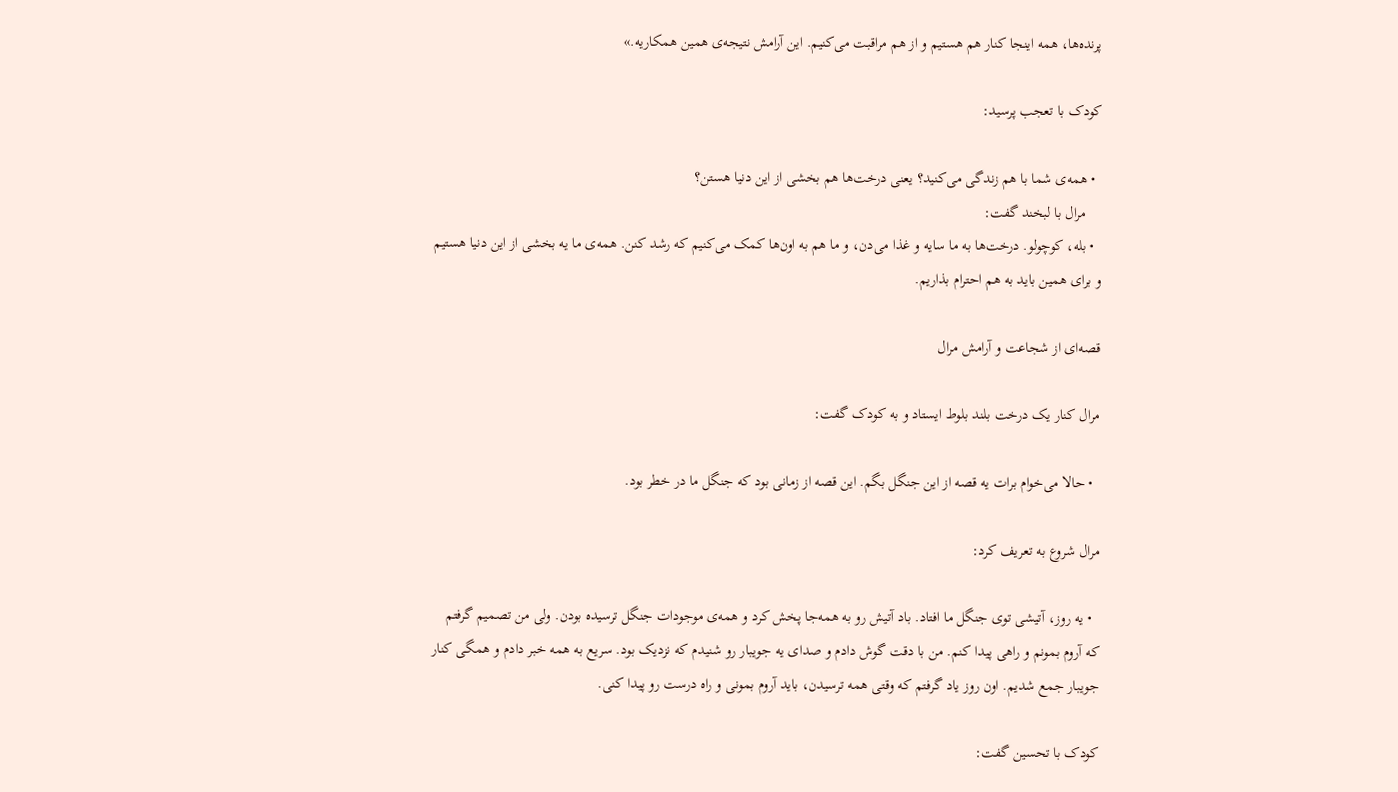پرنده‌ها، همه اینجا کنار هم هستیم و از هم مراقبت می‌کنیم. این آرامش نتیجه‌ی همین همکاریه.»

کودک با تعجب پرسید:

  • همه‌ی شما با هم زندگی می‌کنید؟ یعنی درخت‌ها هم بخشی از این دنیا هستن؟
    مرال با لبخند گفت:
  • بله، کوچولو. درخت‌ها به ما سایه و غذا می‌دن، و ما هم به اون‌ها کمک می‌کنیم که رشد کنن. همه‌ی ما یه بخشی از این دنیا هستیم و برای همین باید به هم احترام بذاریم.

قصه‌ای از شجاعت و آرامش مرال

مرال کنار یک درخت بلند بلوط ایستاد و به کودک گفت:

  • حالا می‌خوام برات یه قصه از این جنگل بگم. این قصه از زمانی بود که جنگل ما در خطر بود.

مرال شروع به تعریف کرد:

  • یه روز، آتیشی توی جنگل ما افتاد. باد آتیش رو به همه‌جا پخش کرد و همه‌ی موجودات جنگل ترسیده بودن. ولی من تصمیم گرفتم که آروم بمونم و راهی پیدا کنم. من با دقت گوش دادم و صدای یه جویبار رو شنیدم که نزدیک بود. سریع به همه خبر دادم و همگی کنار جویبار جمع شدیم. اون روز یاد گرفتم که وقتی همه ترسیدن، باید آروم بمونی و راه درست رو پیدا کنی.

کودک با تحسین گفت: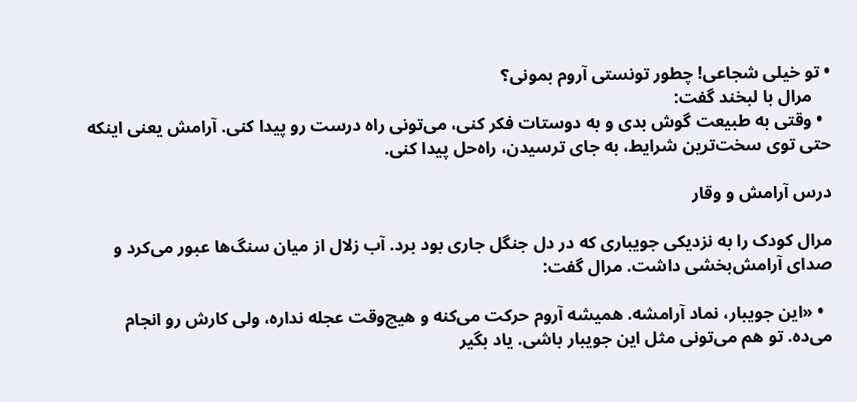• تو خیلی شجاعی! چطور تونستی آروم بمونی؟
    مرال با لبخند گفت:
  • وقتی به طبیعت گوش بدی و به دوستات فکر کنی، می‌تونی راه درست رو پیدا کنی. آرامش یعنی اینکه حتی توی سخت‌ترین شرایط، به جای ترسیدن، راه‌حل پیدا کنی.

درس آرامش و وقار

مرال کودک را به نزدیکی جویباری که در دل جنگل جاری بود برد. آب زلال از میان سنگ‌ها عبور می‌کرد و صدای آرامش‌بخشی داشت. مرال گفت:

  • «این جویبار، نماد آرامشه. همیشه آروم حرکت می‌کنه و هیچ‌وقت عجله نداره، ولی کارش رو انجام می‌ده. تو هم می‌تونی مثل این جویبار باشی. یاد بگیر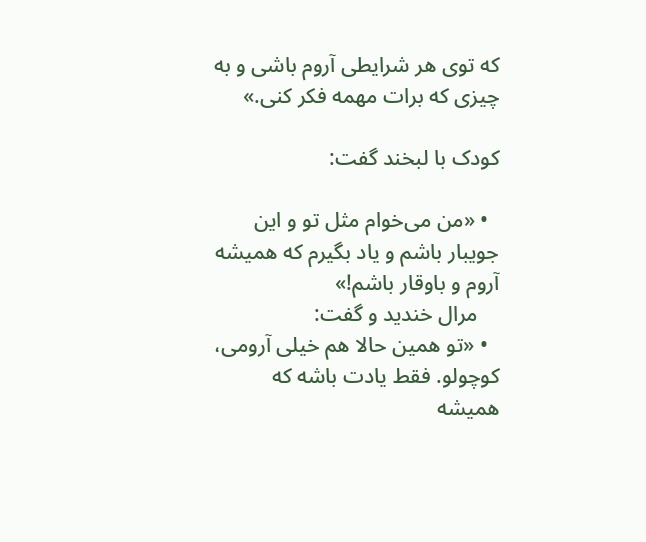که توی هر شرایطی آروم باشی و به چیزی که برات مهمه فکر کنی.»

کودک با لبخند گفت:

  • «من می‌خوام مثل تو و این جویبار باشم و یاد بگیرم که همیشه آروم و باوقار باشم!»
    مرال خندید و گفت:
  • «تو همین حالا هم خیلی آرومی، کوچولو. فقط یادت باشه که همیشه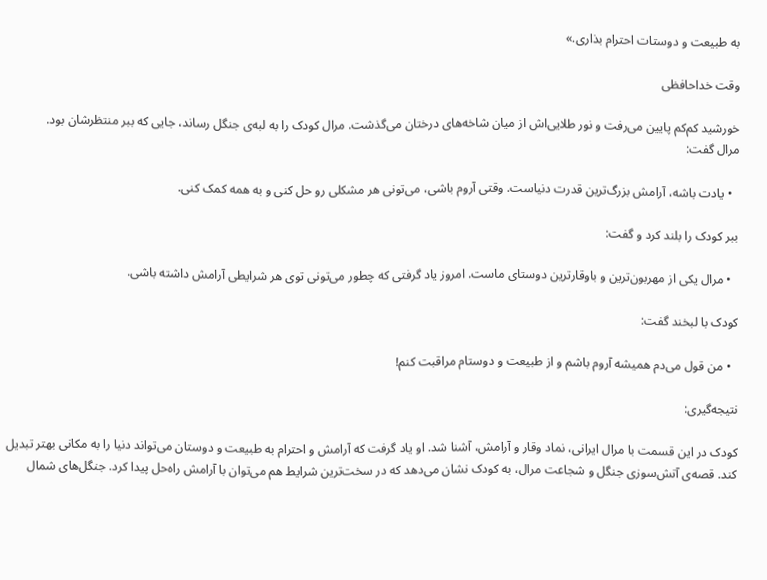به طبیعت و دوستات احترام بذاری.»

وقت خداحافظی

خورشید کم‌کم پایین می‌رفت و نور طلایی‌اش از میان شاخه‌های درختان می‌گذشت. مرال کودک را به لبه‌ی جنگل رساند، جایی که ببر منتظرشان بود.
مرال گفت:

  • یادت باشه، آرامش بزرگ‌ترین قدرت دنیاست. وقتی آروم باشی، می‌تونی هر مشکلی رو حل کنی و به همه کمک کنی.

ببر کودک را بلند کرد و گفت:

  • مرال یکی از مهربون‌ترین و باوقارترین دوستای ماست. امروز یاد گرفتی که چطور می‌تونی توی هر شرایطی آرامش داشته باشی.

کودک با لبخند گفت:

  • من قول می‌دم همیشه آروم باشم و از طبیعت و دوستام مراقبت کنم!

نتیجه‌گیری:

کودک در این قسمت با مرال ایرانی، نماد وقار و آرامش، آشنا شد. او یاد گرفت که آرامش و احترام به طبیعت و دوستان می‌تواند دنیا را به مکانی بهتر تبدیل کند. قصه‌ی آتش‌سوزی جنگل و شجاعت مرال، به کودک نشان می‌دهد که در سخت‌ترین شرایط هم می‌توان با آرامش راه‌حل پیدا کرد. جنگل‌های شمال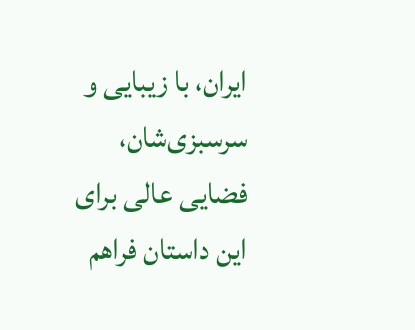ایران، با زیبایی و سرسبزی‌شان، فضایی عالی برای این داستان فراهم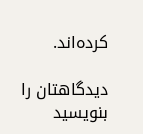کرده‌اند.

دیدگاهتان را بنویسید